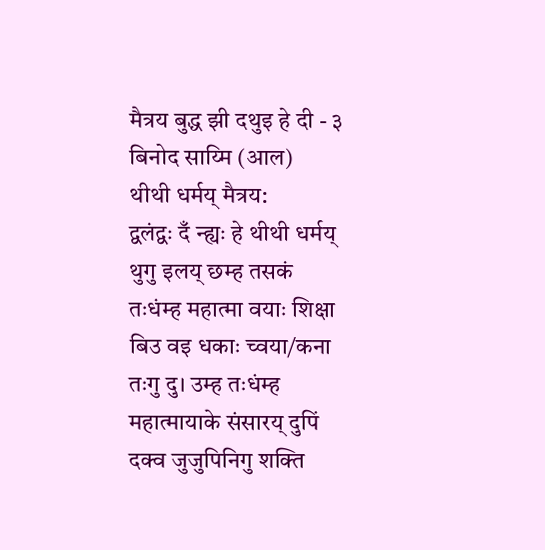मैत्रय बुद्ध झी दथुइ हे दी - ३
बिनोद साय्मि (आल)
थीथी धर्मय् मैत्रय:
द्वलंद्वः दँ न्ह्यः हे थीथी धर्मय् थुगु इलय् छम्ह तसकं तःधंम्ह महात्मा वयाः शिक्षा बिउ वइ धकाः च्वया/कना तःगु दु। उम्ह तःधंम्ह महात्मायाके संसारय् दुपिं दक्व जुजुपिनिगु शक्ति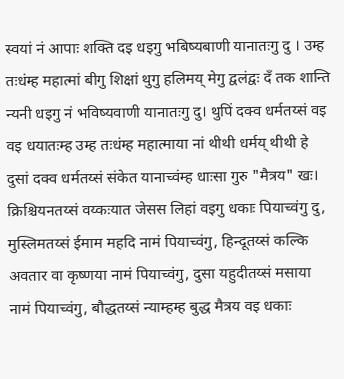स्वयां नं आपाः शक्ति दइ धइगु भबिष्यबाणी यानातःगु दु । उम्ह तःधंम्ह महात्मां बीगु शिक्षां थुगु हलिमय् मेगु द्वलंद्वः दँ तक शान्ति न्यनी धइगु नं भविष्यवाणी यानातःगु दु। थुपिं दक्व धर्मतय्सं वइ वइ धयातःम्ह उम्ह तःधंम्ह महात्माया नां थीथी धर्मय् थीथी हे दुसां दक्व धर्मतय्सं संकेत यानाच्वंम्ह धाःसा गुरु "मैत्रय" खः। क्रिश्चियनतय्सं वय्कःयात जेसस लिहां वइगु धकाः पियाच्वंगु दु, मुस्लिमतय्सं ईमाम महदि नामं पियाच्वंगु, हिन्दूतय्सं कल्कि अवतार वा कृष्णया नामं पियाच्वंगु, दुसा यहुदीतय्सं मसाया नामं पियाच्वंगु, बौद्धतय्सं न्याम्हम्ह बुद्ध मैत्रय वइ धकाः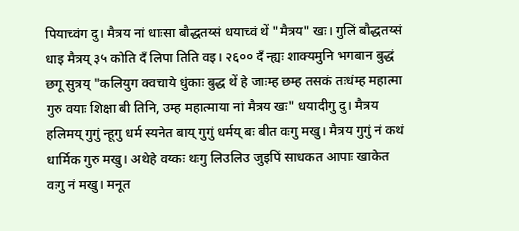पियाच्वंग दु। मैत्रय नां धाःसा बौद्धतय्सं धयाच्वं थें "मैत्रय" खः। गुलिं बौद्धतय्सं धाइ मैत्रय् ३५ कोति दँ लिपा तिति वइ। २६०० दँ न्ह्यः शाक्यमुनि भगबान बुद्धं छगू सुत्रय् "कलियुग क्वचाये धुंकाः बुद्ध थें हे जाःम्ह छम्ह तसकं तःधंम्ह महात्मा गुरु वयाः शिक्षा बी तिनि, उम्ह महात्माया नां मैत्रय खः" धयादीगु दु। मैत्रय हलिमय् गुगुं न्हूगु धर्म स्यनेत बाय् गुगुं धर्मय् बः बीत वःगु मखु। मैत्रय गुगुं नं कथं धार्मिक गुरु मखु। अथेहे वय्कः थःगु लिउलिउ जुइपिं साधकत आपाः खाकेत वःगु नं मखु। मनूत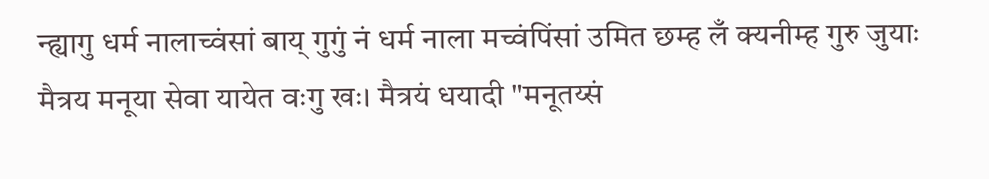न्ह्यागु धर्म नालाच्वंसां बाय् गुगुं नं धर्म नाला मच्वंपिंसां उमित छम्ह लँ क्यनीम्ह गुरु जुयाः मैत्रय मनूया सेवा यायेत वःगु खः। मैत्रयं धयादी "मनूतय्सं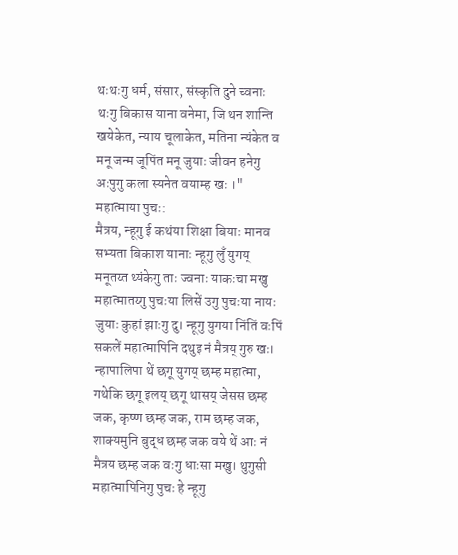थःथःगु धर्म, संसार, संस्कृति दुने च्वनाः थःगु बिकास याना वनेमा, जि थन शान्ति खयेकेत, न्याय चूलाकेत, मतिना न्यंकेत व मनू जन्म जूपिंत मनू जुयाः जीवन हनेगु अःपुगु कला स्यनेत वयाम्ह खः ।"
महात्माया पुचः:
मैत्रय, न्हूगु ई कथंया शिक्षा बियाः मानव सभ्यता बिकाश यानाः न्हूगु लुँ युगय् मनूतय्त थ्यंकेगु ताः ज्वनाः याकःचा मखु महात्मातय्गु पुचःया लिसें उगु पुचःया नायः जुयाः कुहां झाःगु दु। न्हूगु युगया निंतिं वःपिं सकलें महात्मापिनि दथुइ नं मैत्रय् गुरु खः। न्हापालिपा थें छगू युगय् छम्ह महात्मा, गथेकि छगू इलय् छगू थासय् जेसस छम्ह जक, कृष्ण छम्ह जक, राम छम्ह जक, शाक्यमुनि बुद्ध छम्ह जक वये थें आः नं मैत्रय छम्ह जक वःगु धाःसा मखु। थुगुसी महात्मापिनिगु पुचः हे न्हूगु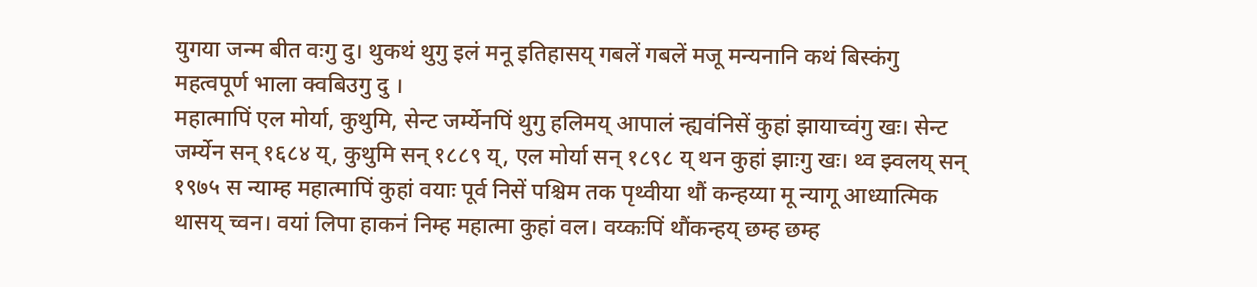युगया जन्म बीत वःगु दु। थुकथं थुगु इलं मनू इतिहासय् गबलें गबलें मजू मन्यनानि कथं बिस्कंगु महत्वपूर्ण भाला क्वबिउगु दु ।
महात्मापिं एल मोर्या, कुथुमि, सेन्ट जर्म्येनपिं थुगु हलिमय् आपालं न्ह्यवंनिसें कुहां झायाच्वंगु खः। सेन्ट जर्म्येन सन् १६८४ य्, कुथुमि सन् १८८९ य्, एल मोर्या सन् १८९८ य् थन कुहां झाःगु खः। थ्व झ्वलय् सन् १९७५ स न्याम्ह महात्मापिं कुहां वयाः पूर्व निसें पश्चिम तक पृथ्वीया थौं कन्हय्या मू न्यागू आध्यात्मिक थासय् च्वन। वयां लिपा हाकनं निम्ह महात्मा कुहां वल। वय्कःपिं थौंकन्हय् छम्ह छम्ह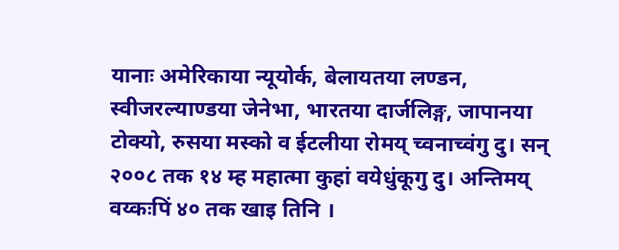यानाः अमेरिकाया न्यूयोर्क, बेलायतया लण्डन, स्वीजरल्याण्डया जेनेभा, भारतया दार्जलिङ्ग, जापानया टोक्यो, रुसया मस्को व ईटलीया रोमय् च्वनाच्वंगु दु। सन् २००८ तक १४ म्ह महात्मा कुहां वयेधुंकूगु दु। अन्तिमय् वय्कःपिं ४० तक खाइ तिनि ।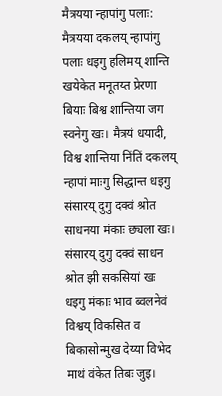मैत्रयया न्हापांगु पलाः:
मैत्रयया दकलय् न्हापांगु पलाः धइगु हलिमय् शान्ति खयेकेत मनूतय्त प्रेरणा बियाः बिश्व शान्तिया जग स्वनेगु खः। मैत्रयं धयादी, विश्व शान्तिया निंतिं दकलय् न्हापां माःगु सिद्धान्त धइगु संसारय् दुगु दक्वं श्रोत साधनया मंकाः छ्यला खः। संसारय् दुगु दक्वं साधन श्रोत झी सकसियां खः धइगु मंकाः भाव ब्वलनेवं विश्वय् विकसित व बिकासोन्मुख देय्या विभेद माथं वंकेत तिबः जुइ।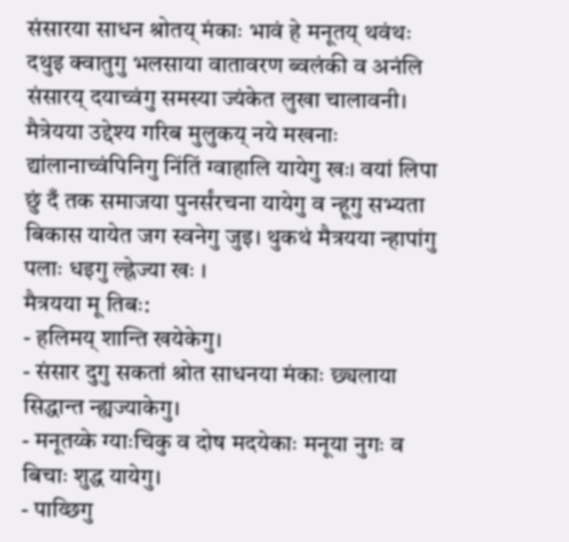संसारया साधन श्रोतय् मंकाः भावं हे मनूतय् थवंथः दथुइ क्वातुगु भलसाया वातावरण ब्वलंकी व अनंलि संसारय् दयाच्वंगु समस्या ज्यंकेत लुखा चालावनी। मैत्रेयया उद्देश्य गरिब मुलुकय् नये मखनाः द्यांलानाच्वंपिनिगु निंतिं ग्वाहालि यायेगु खः। वयां लिपा छुं दँ तक समाजया पुनर्संरचना यायेगु व न्हूगु सभ्यता बिकास यायेत जग स्वनेगु जुइ। थुकथं मैत्रयया न्हापांगु पलाः धइगु ल्ह्नेज्या खः ।
मैत्रयया मू तिबः:
- हलिमय् शान्ति खयेकेगु।
- संसार दुगु सकतां श्रोत साधनया मंकाः छ्यलाया सिद्धान्त न्ह्यज्याकेगु।
- मनूतय्के ग्याःचिकु व दोष मदयेकाः मनूया नुगः व बिचाः शुद्ध यायेगु।
- पाय्छिगु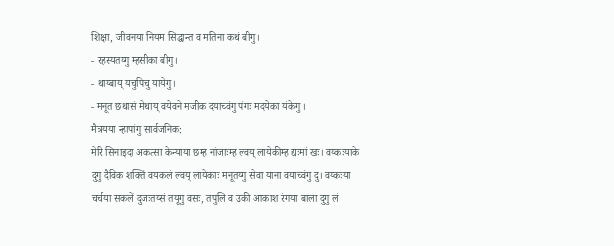शिक्षा, जीवनया नियम सिद्धान्त व मतिना कथं बीगु।
- रहस्यतय्गु म्हसीका बीगु।
- थाय्बाय् यचुपिचु यायेगु।
- मनूत छथासं मेथाय् वयेवने मजीक दयाच्वंगु पंगः मदयेका यंकेगु ।
मैत्रयया न्हापांगु सार्वजनिक:
मेरि सिनाइदा अकत्सा केन्याया छम्ह नांजाःम्ह ल्वय् लायेकीम्ह द्यःमां खः। वय्कःयाके दुगु दैविक शक्तिं वयकलं ल्वय् लायेकाः मनूतय्गु सेवा याना वयाच्वंगु दु। वय्कःया चर्चया सकलें दुजःतय्सं तयूगु वसः, तपुलि व उकी आकाश रंगया बाला दुगु लं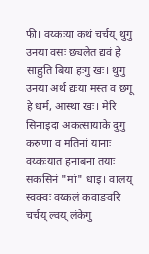फी। वय्कःया कथं चर्चय् थुगु उनया वसः छ्यलेत द्यवं हे साहुति बिया हःगु खः। थुगु उनया अर्थ द्यःया मस्त व छगू हे धर्म, आस्था खः। मेरि सिनाइदा अकत्सायाके दुगु करुणा व मतिनां यानाः वय्कःयात हनाबना तयाः सकसिनं "मां" धाइ। वालय् स्वक्वः वय्कलं कवाङवरि चर्चय् ल्वय् लंकेगु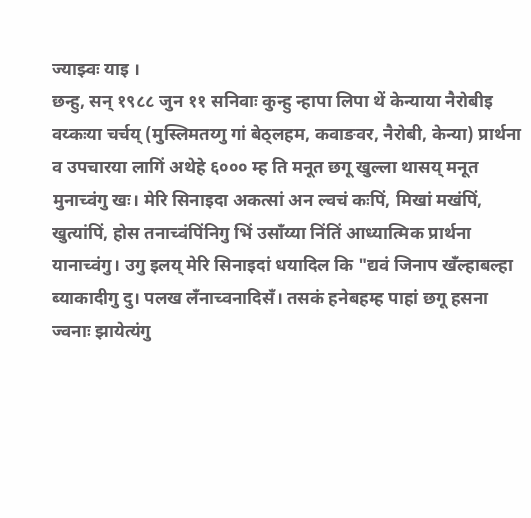ज्याझ्वः याइ ।
छन्हु, सन् १९८८ जुन ११ सनिवाः कुन्हु न्हापा लिपा थें केन्याया नैरोबीइ वय्कःया चर्चय् (मुस्लिमतय्गु गां बेठ्लहम, कवाङवर, नैरोबी, केन्या) प्रार्थना व उपचारया लागिं अथेहे ६००० म्ह ति मनूत छगू खुल्ला थासय् मनूत मुनाच्वंगु खः। मेरि सिनाइदा अकत्सां अन ल्वचं कःपिं, मिखां मखंपिं, खुत्यांपिं, होस तनाच्वंपिंनिगु भिं उसाँय्या निंतिं आध्यात्मिक प्रार्थना यानाच्वंगु। उगु इलय् मेरि सिनाइदां धयादिल कि "द्यवं जिनाप खँल्हाबल्हा ब्याकादीगु दु। पलख लँनाच्वनादिसँ। तसकं हनेबहम्ह पाहां छगू हसना ज्वनाः झायेत्यंगु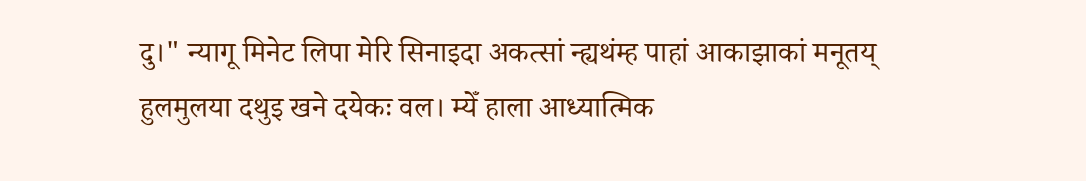दु।" न्यागू मिनेट लिपा मेरि सिनाइदा अकत्सां न्ह्यथंम्ह पाहां आकाझाकां मनूतय् हुलमुलया दथुइ खने दयेकः वल। म्येँ हाला आध्यात्मिक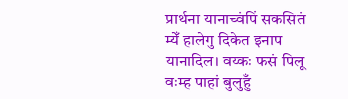प्रार्थना यानाच्वंपिं सकसितं म्येँ हालेगु दिकेत इनाप यानादिल। वय्कः फसं पिलू वःम्ह पाहां बुलुहुँ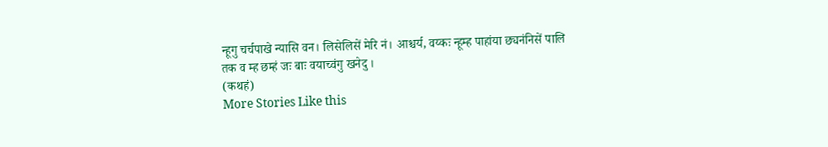न्हूगु चर्चपाखे न्यासि वन। लिसेलिसें मेरि नं। आश्चर्य, वय्कः न्हूम्ह पाहांया छ्यनंनिसें पालि तक व म्ह छम्हं जः बाः वयाच्वंगु खनेदु ।
(कथहं)
More Stories Like this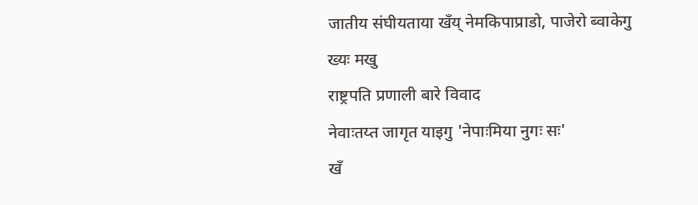जातीय संघीयताया खँय् नेमकिपाप्राडो, पाजेरो ब्वाकेगु ख्यः मखु
राष्ट्रपति प्रणाली बारे विवाद
नेवाःतय्त जागृत याइगु 'नेपाःमिया नुगः सः'
खँ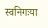स्वनिगःया